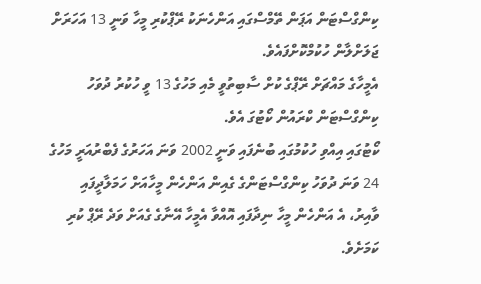ކިންގްސްޓަން އަޕަން ތޭމްސްގައި އަންހެނަކު ރޭޕްކުރި މީހާ ވަނީ 13 އަހަރަށް ޖަލަށްލާން ހުކުމްކޮށްފައެވެ.
އެމީހާގެ މައްޗަށް ރޭޕްގެ ކުށް ސާބިތުވީ މެއި މަހުގެ 13 ވީ ހުކުރު ދުވަހު ކިންގްސްޓަން ކްރައުން ކޯޓުގަ އެވެ.
ކޯޓުގައި އިއްވި ހުކުމުގައި ބުނެފައި ވަނީ 2002 ވަނަ އަހަރުގެ ފެބްރުއަރީ މަހުގެ 24 ވަނަ ދުވަހު ކިންގްސްޓަންގެ ގެއިން އަންހެން މީހާއަށް ހަމަލާދީފައި ވާއިރު، އެ އަންހެން މީހާ ނިދާފައި އޮއްވާ އެމީހާ އޭނާގެ ގެއަށް ވަދެ ރޭޕް ކުރި ކަމަށެވެ.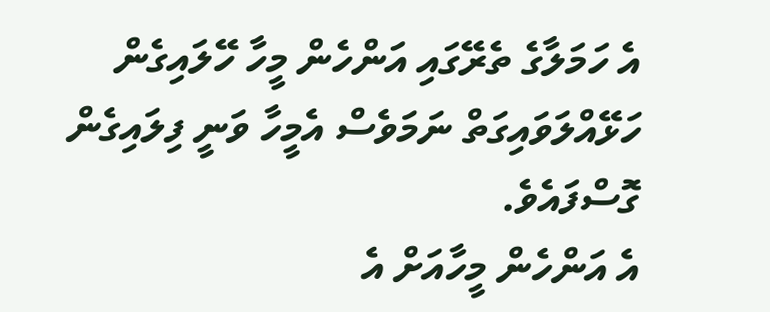އެ ހަމަލާގެ ތެރޭގައި އަންހެން މީހާ ހޭލައިގެން ހަޅޭއްލަވައިގަތް ނަމަވެސް އެމީހާ ވަނީ ފިލައިގެން ގޮސްފައެވެ.
އެ އަންހެން މީހާއަށް އެ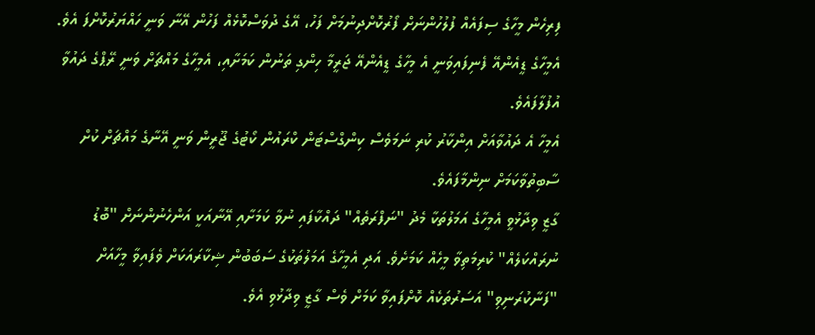ފިރިހެން މީހާގެ ސިފައެއް ފުލުހުންނަށް ފޯރުކޮށްދިނުމަށް ފަހު، އޭގެ ދުވަސްކޮޅެއް ފަހުން އޭނާ ވަނީ ހައްޔަރުކޮށްފަ އެވެ. އެމީހާގެ ޑީއެންއޭ ފެނިފައިވަނީ އެ މީހާގެ ޑީއެންއޭ ޖަރީމާ ހިންގި ތަނުން ކަމަށާއި، އެމީހާގެ މައްޗަށް ވަނީ ރޭޕްގެ ދައުވާ އުފުލާފައެވެ.
އެމީހާ އެ ދައުވާއަށް އިންކާރު ކުރި ނަމަވެސް ކިންގްސްޓަން ކްރައުން ކޯޓުގެ ޖޫރީން ވަނީ އޭނާގެ މައްޗަށް ކުށް ސާބިތުވާކަމަށް ނިންމާފައެވެ.
ގާޒީ ވިދާޅުވީ އެމީހާގެ އަމަލުތަކާ މެދު "ނަފްރަތެއް" ދައްކާފައި ނުވާ ކަމަށާއި އޭނާއަކީ އަންހެނުންނަށް "ބޮޑު ނުރައްކަލެއް" ކުރިމަތިވާ މީހެއް ކަމަށެވެ. އަދި އެމީހާގެ އަމަލުތަކުގެ ސަބަބުން ޝިކާރައަކަށް ވެފައިވާ މީހާއަށް "ފަނާކުރަނިވި" އަސަރުތަކެއް ކޮށްފައިވާ ކަމަށް ވެސް ގާޒީ ވިދާޅުވި އެވެ.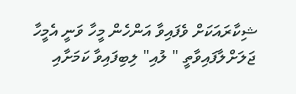ޝިކާރައަކަށް ވެފައިވާ އަންހެން މީހާ ވަނީ އެމީހާ ޖަލަށްލާފައިވާތީ " ލުއި" ލިބިފައިވާ ކަމަށާއި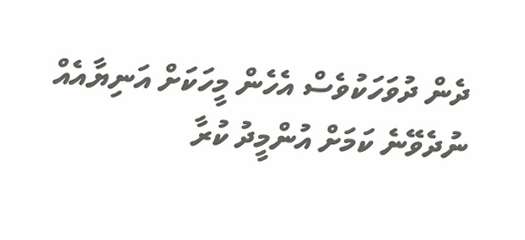ދެން ދުވަހަކުވެސް އެހެން މީހަކަށް އަނިޔާއެއް ނުދެވޭނެ ކަމަށް އުންމީދު ކުރާ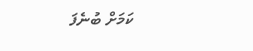ކަމަށް ބުނެފަ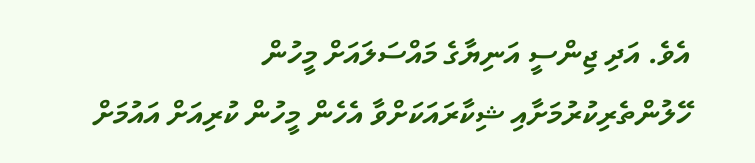އެވެ. އަދި ޖިންސީ އަނިޔާގެ މައްސަލައަށް މީހުން ހޭލުންތެރިކުރުމަށާއި ޝިކާރައަކަށްވާ އެހެން މީހުން ކުރިއަށް އައުމަށް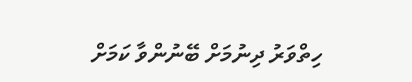ހިތްވަރު ދިނުމަށް ބޭނުންވާ ކަމަށް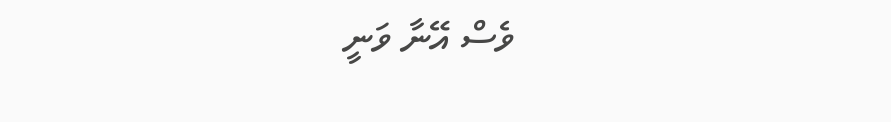ވެސް އޭނާ ވަނީ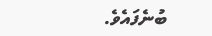ބުނެފައެވެ.